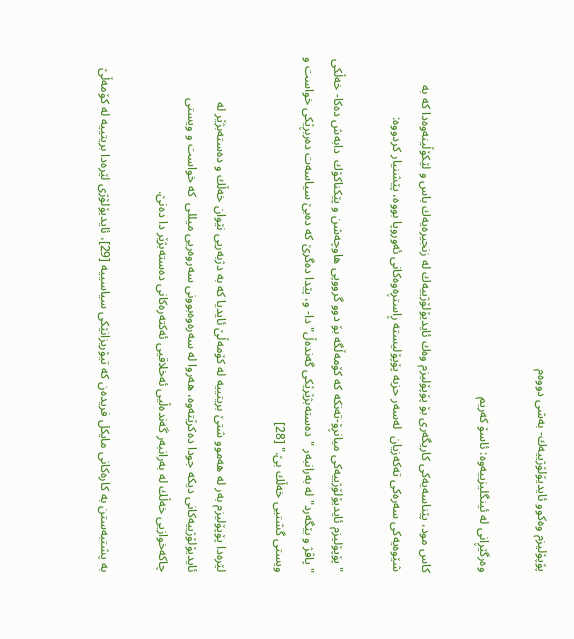پۆپۆليزم وه‌كوو ئايديۆلۆژیيه‌ك- بەشی دووەم

وەرگێڕانی لە ئینگلیزییەوە: ئاسۆ کەریم

كاس مود، پێناسه‌يه‌كى كاريگه‌رى بۆ پۆپۆليزم وه‌ك ئايديۆلۆژیيه‌ك له‌ زنجيره‌يه‌ك باس و لێكۆڵينه‌وه‌دا كه‌ به‌ شێوه‌يه‌كى سه‌ره‌كى ته‌كه‌زيان  له‌سه‌ر حزبه‌ پۆپۆليسته‌ ڕاستڕه‌وه‌كانى ئه‌وروپا بووه‌، پێشنيار كردووه‌‌:

"پۆپۆليزم ئايديۆلۆژیيه‌كى ميانڕۆ-ته‌نكه‌‌ كه‌ كۆمه‌ڵگه‌ بۆ دوو گرووپى هاوچه‌شن و پێكناكۆك ‌ دابه‌ش ده‌كا- خه‌ڵكى "پاڤژ و بێگه‌رد" له‌ به‌رانبه‌ر "ده‌سته‌بژێرێكى گه‌نده‌ڵ"دا- و، پێدا ده‌گرێ كه‌ ده‌بێ‌ سياسه‌ت ده‌ربڕێكى خواست و ويستى گشتيى خه‌ڵك بێ." [28]

لێره‌دا پۆپۆليزم به‌ر له‌ هه‌موو شتێ بريتييه‌ له‌ كۆمه‌ڵێ ئايديا كه‌ به‌ دژبه‌ريى نێوان خه‌ڵك و ده‌سته‌بژێر له‌ ئايديۆلۆژییه‌كانى ديكه‌ جودا ده‌كرێته‌وه‌، هه‌روا له‌ سه‌ره‌وه‌بوونى سه‌روه‌ریى ميللى  كه‌ خواست و ويستى چاكه‌خوازيى خه‌ڵك له‌ به‌رانبه‌ر گه‌نده‌ڵيى ئه‌خلاقيى ئه‌كته‌ره‌كانى ده‌سته‌بژێر دا ده‌نێ.

به ‌پشتبه‌ستن به‌ كاره‌كانى مايكل فريده‌ن كه‌ تيۆريزانێكى سياسييه‌ [29]، ئايديۆلۆژى لێره‌دا بريتييه‌ له‌ كۆمه‌ڵێ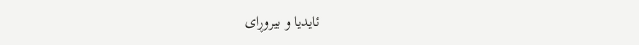ئايديا و بيروڕاى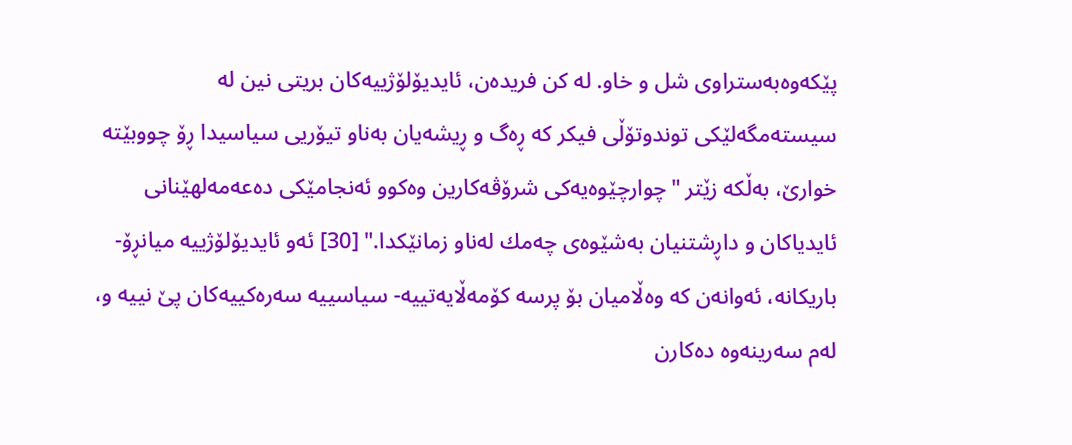پێكه‌وه‌به‌ستراوى شل و خاو‌. له‌ كن فريده‌ن، ئايديۆلۆژییه‌كان بريتى نين له‌ سيسته‌مگه‌لێكى توندوتۆڵى فيكر كه‌ ڕه‌گ و ڕيشه‌يان به‌ناو تيۆريى سياسيدا ڕۆ چووبێته‌ خوارێ، به‌ڵكه‌ زێتر "چوارچێوه‌يه‌كى شرۆڤه‌كارين وه‌كوو ئه‌نجامێكى ده‌عه‌مه‌لهێنانى ئايدياكان و داڕشتنيان به‌شێوه‌ى چه‌مك له‌ناو‌ زمانێكدا." [30] ئه‌و ئايديۆلۆژييه‌ ميانڕۆ- باريكانه‌‌، ئه‌وانه‌ن كه‌ وه‌ڵاميان بۆ پرسه‌ كۆمه‌ڵايه‌تييه‌- سياسييه‌ سه‌ره‌كييه‌كان پێ نييه‌ و، له‌م سه‌رينه‌وه ده‌كارن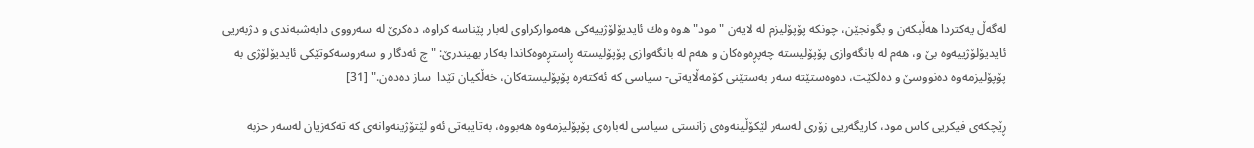له‌گه‌ڵ يه‌كتردا هه‌ڵبكه‌ن و بگونجێن، چونكه‌ پۆپۆليزم له ‌لايه‌ن "مود"ه‌وه‌ وه‌ك ئايديۆلۆژیيه‌كى هه‌مواركراوى له‌بار پێناسه‌ كراوه‌، ده‌كرێ له‌ سه‌رووى دابه‌شبه‌ندى و دژبه‌ريى ئايديۆلۆژييه‌وه‌ بێ و، هه‌م له بانگه‌وازى‌ پۆپۆليسته‌ چه‌پڕه‌وه‌كان و هه‌م له‌ بانگه‌وازى پۆپۆليسته‌ ڕاستڕه‌وه‌كاندا به‌كار بهيندرێ: "چ ئه‌دگار و سه‌روسه‌كوتێكى ئايديۆلۆژى به‌ پۆپۆليزمه‌وه‌ ده‌نووسێ و ده‌لكێت، ده‌وه‌ستێته‌ سه‌ر به‌ستێنى كۆمه‌ڵايه‌تى- سياسى كه‌ ئه‌كته‌ره‌ پۆپۆليسته‌كان، خه‌ڵكيان تێدا  ساز ده‌ده‌ن." [31]

ڕێچكه‌ى فيكريى كاس مود، كاريگه‌ريى زۆرى له‌سه‌ر لێكۆڵينه‌وه‌ى زانستى سياسى له‌باره‌ى پۆپۆليزمه‌وه‌ هه‌بووه‌، به‌تايبه‌تى ئه‌و لێتۆژينه‌وانه‌ى كه‌ ته‌كه‌زيان له‌سه‌ر حزبه‌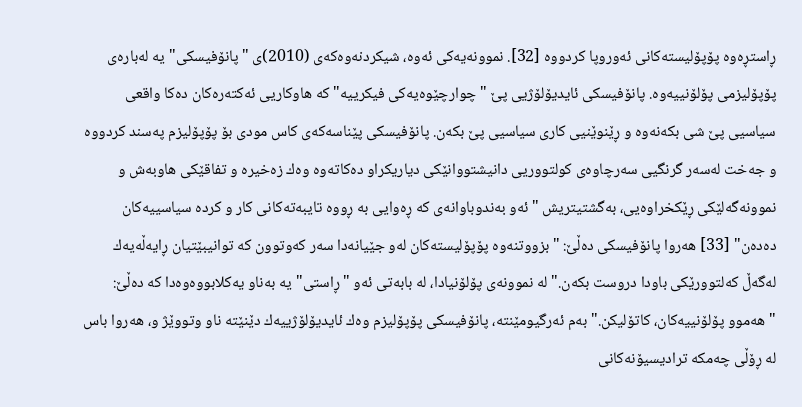ڕاستڕه‌وه‌ پۆپۆليسته‌كانى ئه‌وروپا كردووه‌ [32]. نموونه‌يه‌كى ئه‌وه‌، شيكردنه‌وه‌كه‌ى (2010)ى "پانۆفيسكی"يه‌ له‌باره‌ى پۆپۆليزمى پۆلۆنييه‌وه‌‌. پانۆفيسكى ئايديۆلۆژیى پێ "چوارچێوه‌يه‌كى فيكرييه‌" كه‌ هاوكاریى ئه‌كته‌ره‌كان ده‌كا واقعى سياسیى پێ شى بكه‌نه‌وه‌ و ڕێنوێنیى كارى سياسیى پێ بكه‌ن. پانۆفيسكى پێناسه‌كه‌ى كاس مودى بۆ پۆپۆليزم په‌سند كردووه‌ و جه‌خت له‌سه‌ر گرنگيى سه‌رچاوه‌ى كولتووريى دانيشتووانێكى دياريكراو ده‌كاته‌وه‌ وه‌ك زه‌خيره‌ و تفاقێكى هاوبه‌ش و نموونه‌گه‌لێكى ڕێكخراوه‌يى، به‌گشتيتريش "ئه‌و به‌ندوباوانه‌ى كه‌ ڕه‌وايى به‌ ڕووه‌ تايبه‌ته‌كانى كار و كرده‌ سياسييه‌كان ده‌ده‌ن" [33] هه‌روا پانۆفيسكى ده‌ڵێ: "بزووتنه‌وه‌ پۆپۆليسته‌كان له‌و جێيانه‌دا سه‌ر كه‌وتوون كه‌ توانيبێتيان ڕايه‌ڵه‌يه‌ك له‌گه‌ڵ كه‌لتوورێكى باودا دروست بكه‌ن." له‌ نموونه‌ى پۆلۆنيادا، له ‌بابه‌تى ئه‌و "ڕاستى"يه‌ به‌ناو يه‌كلابووه‌وه‌دا كه‌ ده‌ڵێ: "هه‌موو پۆلۆنييه‌كان، كاتۆليكن." به‌م ئه‌رگيومێنته‌، پانۆفيسكى پۆپۆليزم وه‌ك ئايديۆلۆژیيه‌ك دێنێته‌ ناو وتووێژ و، هه‌روا باس له‌ ڕۆڵى چه‌مكه‌ تراديسيۆنه‌كانى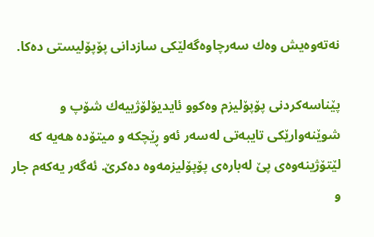نه‌ته‌وه‌یش‌ وه‌ك سه‌رچاوه‌گه‌لێكى سازدانى پۆپۆليستى ده‌كا.

پێناسه‌كردنى پۆپۆليزم وه‌كوو ئايديۆلۆژييه‌ك شۆپ و شوێنه‌وارێكى تايبه‌تى له‌سه‌ر ئه‌و ڕێچكه‌ و ميتۆده‌‌ هه‌يه‌ كه‌ لێتۆژينه‌وه‌ى پێ‌ له‌باره‌ى پۆپۆليزمه‌وه‌ ده‌كرێ. ئه‌گه‌ر يه‌كه‌م جار و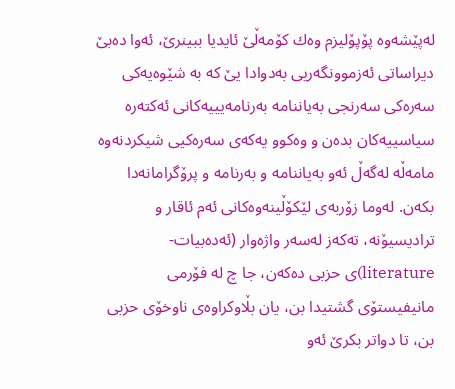له‌پێشه‌وه‌ پۆپۆليزم وه‌ك كۆمه‌ڵێ ئايديا ببينرێ، ئه‌وا ده‌بێ ديراساتى ئه‌زموونگه‌ریى به‌دوادا يێ كه‌ به‌ شێوه‌يه‌كى سه‌ره‌كى سه‌رنجى به‌ياننامه‌ به‌رنامه‌يیيه‌كانى ئه‌كته‌ره‌ سياسييه‌كان بده‌ن و وه‌كوو يه‌كه‌ى سه‌ره‌كيى شيكردنه‌وه‌ مامه‌ڵه‌ له‌گه‌ڵ ئه‌و به‌ياننامه ‌و به‌رنامه‌ و پرۆگرامانه‌دا بكه‌ن. له‌وما زۆربه‌ى لێكۆڵينه‌وه‌كانى ئه‌م ئاقار و تراديسيۆنه،‌ ته‌كه‌ز له‌سه‌ر واژه‌وار (ئه‌ده‌بيات- literature)ى حزبى ده‌كه‌ن، جا چ له‌ فۆرمى مانيفيستۆى گشتيدا بن، يان بڵاوكراوه‌ى ناوخۆى حزبى بن، تا دواتر بكرێ ئه‌و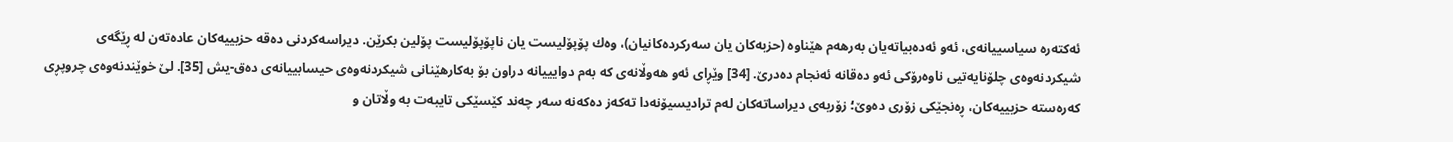ئه‌كته‌ره‌ سياسييانه‌ى، ئه‌و ئه‌ده‌بياته‌يان به‌رهه‌م هێناوه‌ (حزبه‌كان يان سه‌ركرده‌كانيان)، وه‌ك پۆپۆليست يان ناپۆپۆليست پۆلين بكرێن. ديراسه‌كردنى ده‌قه‌ حزبييه‌كان عاده‌ته‌ن له‌ ڕێگه‌ى شيكردنه‌وه‌ى چلۆنايه‌تيى ناوه‌رۆكى ئه‌و ده‌قانه‌ ئه‌نجام ده‌درێ. [34] وێڕاى ئه‌و هه‌وڵانه‌ى كه‌ به‌م دوايیيانه‌ دراون بۆ به‌كارهێنانى شيكردنه‌وه‌ى حيسابييانه‌ى ده‌ق-يش [35]. لێ خوێندنه‌وه‌ى چروپڕى كه‌ره‌سته‌ حزبييه‌كان، ڕه‌نجێكى زۆرى ده‌وێ؛ زۆربه‌ى ديراساته‌كان له‌م تراديسيۆنه‌دا ته‌كه‌ز ده‌كه‌نه‌ سه‌ر چه‌ند كێسێكى تايبه‌ت به‌ وڵاتان و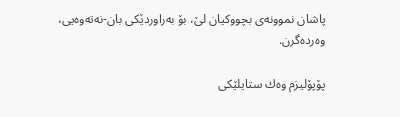پاشان نموونه‌ى بچووكيان لێ، بۆ به‌راوردێكى بان-نه‌ته‌وه‌يى، وه‌رده‌گرن.

پۆپۆليزم وه‌ك ستايلێكى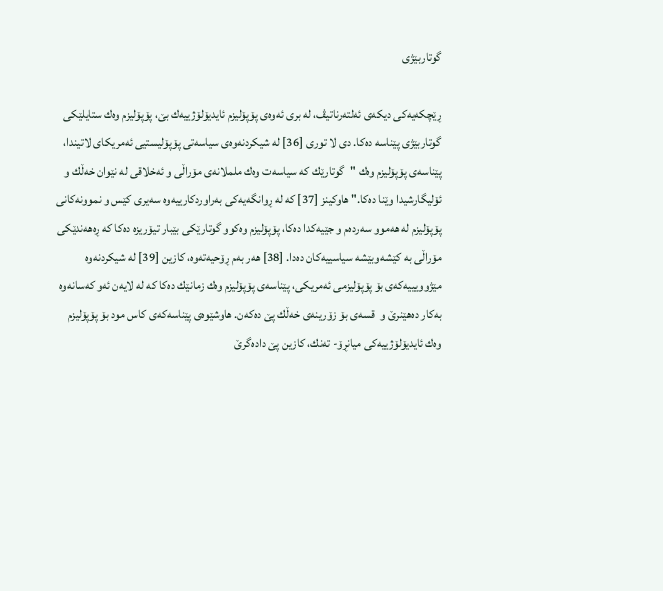گوتاربێژى

ڕێچكه‌يه‌كى ديكه‌ى ئه‌لته‌رناتيڤ، له‌ برى ئه‌وه‌ى پۆپۆليزم ئايديۆلۆژیيه‌ك بێ، پۆپۆليزم وه‌ك ستايلێكى گوتاربێژى پێناسه‌ ده‌كا. دى لا تورى [36] له‌ شيكردنه‌وه‌ى سياسه‌تى پۆپۆليستيى ئه‌مريكاى لاتيندا، پێناسه‌ى پۆپۆليزم وه‌ك "گوتارێك كه‌ سياسه‌ت وه‌ك ململانه‌ى مۆراڵى و ئه‌خلاقى له ‌نێوان خه‌ڵك و ئۆليگارشيدا وێنا ده‌كا." هاوكينز [37] كه‌ له‌ ڕوانگه‌يه‌كى به‌راوردكارييه‌وه‌‌ سه‌يرى كێس و نموونه‌كانى پۆپۆليزم له‌ هه‌موو سه‌رده‌م و جێيه‌كدا ده‌كا، پۆپۆليزم وه‌كوو گوتارێكى بێبار تيۆريزه‌ ده‌كا كه‌ ڕه‌هه‌ندێكى مۆراڵى به‌ كێشه‌وبێشه‌ سياسييه‌كان ده‌دا. [38] هه‌ر به‌م ڕۆحيه‌ته‌وه‌‌، كازين [39] له‌ شيكردنه‌وه‌ مێژووييیه‌كه‌ى بۆ پۆپۆليزمى ئه‌مريكى، پێناسه‌ى پۆپۆليزم وه‌ك زمانێك ده‌كا كه‌ له ‌لايه‌ن ئه‌و كه‌سانه‌وه‌‌ به‌كار ده‌هێنرێ و ‌ قسه‌ى بۆ زۆرينه‌ى خه‌ڵك پێ ده‌كه‌ن. هاوشێوه‌ى پێناسه‌كه‌ى كاس مود بۆ پۆپۆليزم وه‌ك ئايديۆلۆژیيه‌كى ميانڕۆ- ته‌نك، كازين پێ داده‌گرێ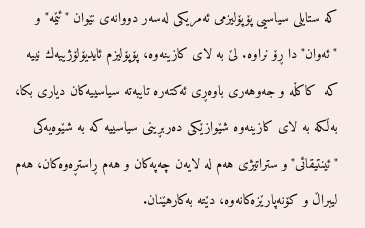كه‌ ستايلى سياسيى پۆپۆليزمى ئه‌مريكى له‌سه‌ر دووانه‌ى نێوان "ئێمه‌" و "ئه‌وان"دا ڕۆ نراوه‌. لێ به ‌لاى كازينه‌وه‌، پۆپۆليزم ئايديۆلۆژیيه‌ك نييه‌ كه‌  كاكڵه‌ و جه‌وهه‌رى باوه‌ڕى ئه‌كته‌ره‌ تايبه‌ته‌ سياسييه‌كان ديارى بكا، به‌ڵكه‌ به‌ لاى كازينه‌وه‌‌ شێوازێكى ده‌ربڕينى سياسييه‌ كه‌ به‌ شێوه‌يه‌كى  "ئينتيقائى" و ستراتيژى هه‌م له ‌لايه‌ن چه‌په‌كان و هه‌م ڕاستڕه‌وه‌كان، هه‌م ليبراڵ و كۆنه‌پارێزه‌كانه‌وه،‌ دێته‌ به‌كارهێنان.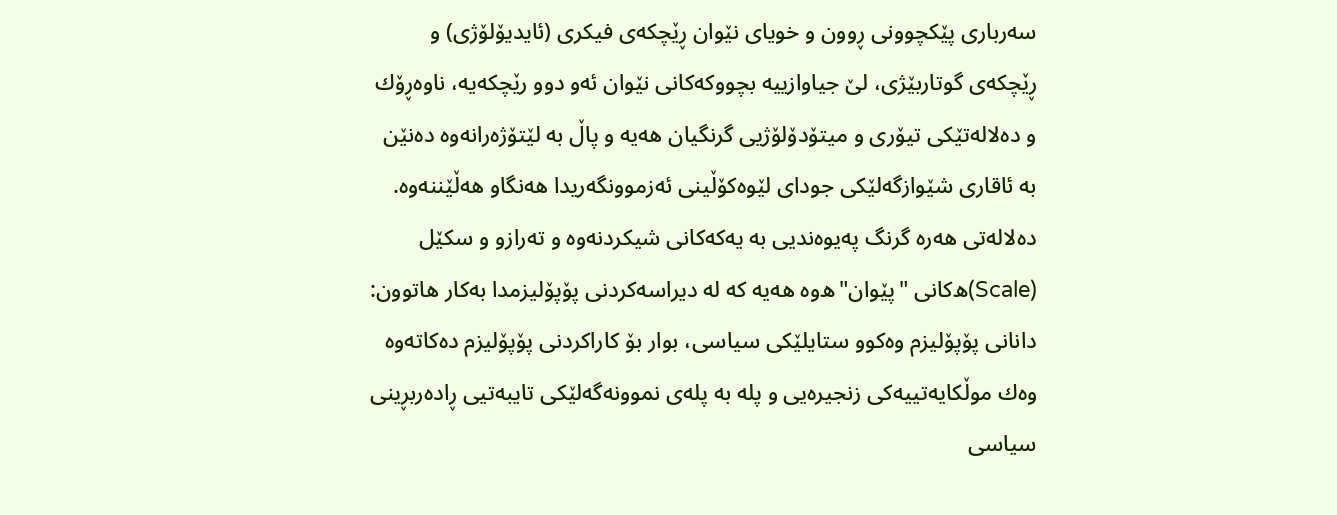سه‌ربارى پێكچوونى ڕوون و خوياى ‌نێوان ڕێچكه‌ى فيكرى (ئايديۆلۆژى) و ڕێچكه‌ى گوتاربێژى، لێ جياوازييه‌ بچووكه‌كانى نێوان ئه‌و دوو رێچكه‌يه‌، ناوه‌ڕۆك و ده‌لاله‌تێكى تيۆرى و ميتۆدۆلۆژيى گرنگيان هه‌يه‌ و پاڵ به‌ لێتۆژه‌رانه‌وه‌ ده‌نێن به‌ ئاقارى شێوازگه‌لێكى جوداى لێوه‌كۆڵينى ئه‌زموونگه‌ريدا هه‌نگاو هه‌ڵێننه‌وه‌. ده‌لاله‌تى هه‌ره‌ گرنگ په‌يوه‌نديى به‌ يه‌كه‌كانى شيكردنه‌وه ‌و ته‌رازو و سكێل (Scale)ه‌كانى "پێوان"ه‌وه‌ هه‌يه‌ كه‌ له‌ ديراسه‌كردنى پۆپۆليزمدا به‌كار هاتوون: دانانى پۆپۆليزم وه‌كوو ستايلێكى سياسى، بوار بۆ كاراكردنى پۆپۆليزم ده‌كاته‌وه‌ وه‌ك موڵكايه‌تييه‌كى زنجيره‌يى و پله‌ به‌ پله‌ى نموونه‌گه‌لێكى تايبه‌تيى ڕاده‌ربڕينى سياسى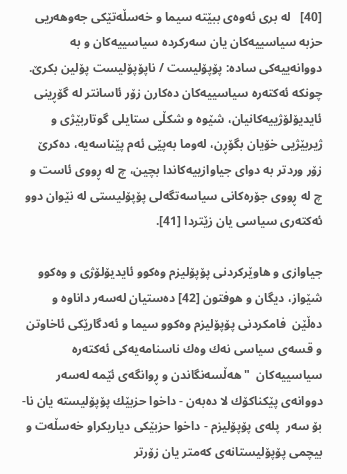[40]   له ‌برى ئه‌وه‌ى ببێته‌ سيما و خه‌سڵه‌تێكى جه‌وهه‌ريى حزبه‌ سياسييه‌كان يان سه‌ركرده‌ سياسييه‌كان و به دووانه‌ييه‌كى ساده: پۆپۆليست / ناپۆپۆليست پۆلين بكرێ. چونكه‌ ئه‌كته‌ره‌ سياسييه‌كان ده‌كارن زۆر ئاسانتر له‌ گۆڕينى ئايديۆلۆژییه‌كانيان، شێوه‌ و شكڵى ستايلى گوتاربێژى و ژيربێژيى خۆيان بگۆڕن، له‌وما به‌پێى ئه‌م پێناسه‌يه‌، ده‌كرێ زۆر وردتر به‌ دواى جياوازييه‌كاندا بچين، چ له‌ ڕووى ئاست و چ له‌ ڕووى جۆره‌كانى سياسه‌تگه‌لى پۆپۆليستى له ‌نێوان دوو ئه‌كته‌رى سياسى يان زێتردا [41].

جياوازى و هاوێركردنى پۆپۆليزم وه‌كوو ئايديۆلۆژی و وه‌كوو شێواز، ديگان و هوفتون [42] ده‌ستيان له‌سه‌ر داناوه‌ و ده‌ڵێن  فامكردنى پۆپۆليزم وه‌كوو سيما و ئه‌دگارێكى ئاخاوتن و قسه‌ى سياسى نه‌ك وه‌ك ناسنامه‌يه‌كى ئه‌كته‌ره‌ سياسييه‌كان  "هه‌ڵسه‌نگاندن و ڕوانگه‌ى ئێمه‌ له‌سه‌ر دووانه‌ى پێكناكۆك لا ده‌به‌ن - داخوا حزبێك پۆپۆليسته‌ يان نا- بۆ سه‌ر  پله‌ى پۆپۆليزم - داخوا حزبێكى دياريكراو خه‌سڵه‌ت و بيچمى پۆپۆليستانه‌ى كه‌متر يان زۆرتر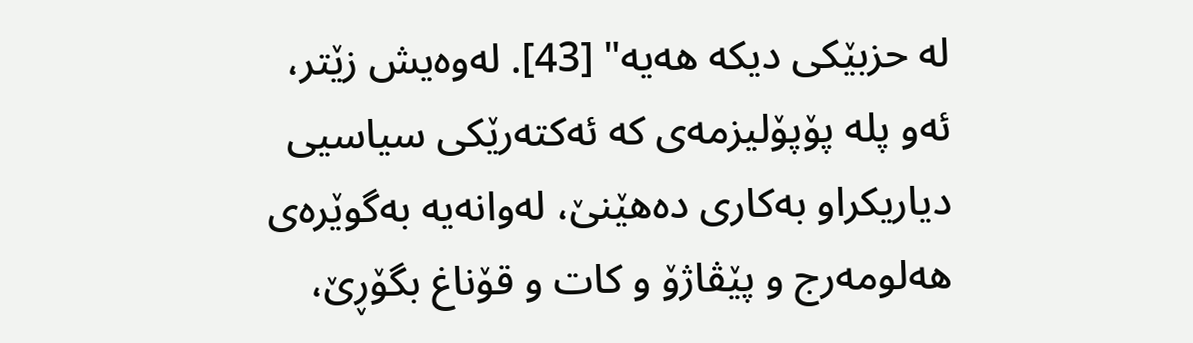له‌ حزبێكى ديكه‌ هه‌يه‌" [43]. له‌وه‌یش زێتر، ئه‌و پله‌ پۆپۆليزمه‌ى كه‌ ئه‌كته‌رێكى سياسيى دياريكراو به‌كارى ده‌هێنێ، له‌وانه‌يه‌ به‌گوێره‌ى هه‌لومه‌رج و پێڤاژۆ و كات و قۆناغ بگۆڕێ،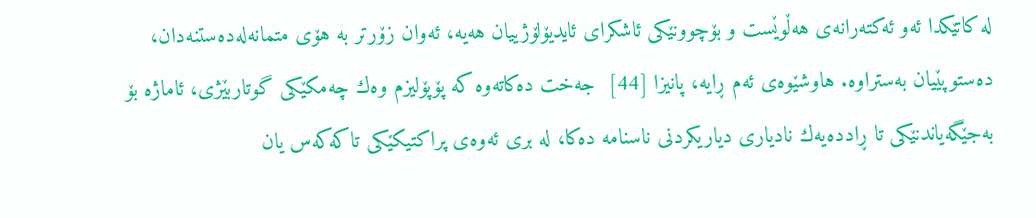له ‌‌كاتێكدا ئه‌و ئه‌كته‌رانه‌ى هه‌ڵوێست و بۆچوونێكى ئاشكراى ئايديۆلۆژييان هه‌يه‌، ئه‌وان زۆرتر به ‌هۆى متمانه‌له‌ده‌ستنه‌دان، ده‌ستوپێيان به‌‌ستراوه‌. هاوشێوه‌ى ئه‌م ڕايه‌، پانيزا [44]  جه‌خت ده‌كاته‌وه‌ كه‌ پۆپۆليزم وه‌ك چه‌مكێكى گوتاربێژى، ئاماژه‌ بۆ به‌جێگه‌ياندنێكى تا ڕادده‌يه‌ك ناديارى دياريكردنى ناسنامه‌ ده‌كا، له ‌برى ئه‌وه‌ى پراكتيكێكى تاكه‌كه‌س يان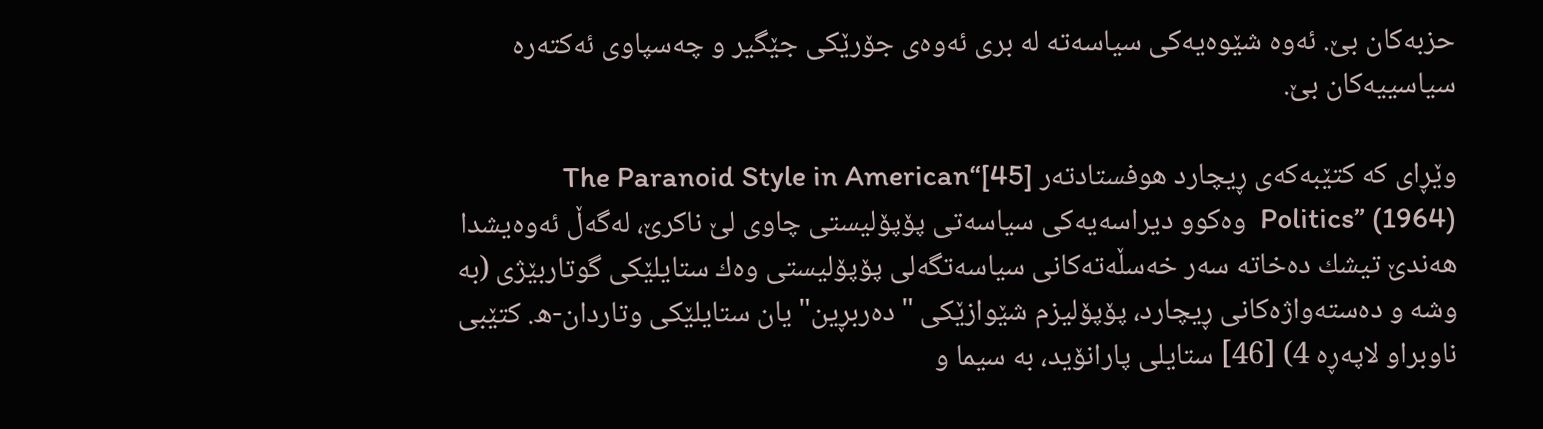حزبه‌كان بێ. ئه‌وه‌ شێوه‌يه‌كى سياسه‌ته‌ له‌ برى ئه‌وه‌ى جۆرێكى جێگير و چه‌سپاوى ئه‌كته‌ره‌ سياسييه‌كان بێ.

وێڕاى كه‌ كتێبه‌كه‌ى ڕيچارد هوفستادته‌ر [45]“The Paranoid Style in American Politics” (1964)  وه‌كوو ديراسه‌يه‌كى سياسه‌تى پۆپۆليستى چاوى لێ ناكرێ، له‌گه‌ڵ ئه‌وه‌یشدا هه‌ندێ تيشك ده‌خاته‌ سه‌ر خه‌سڵه‌ته‌كانى سياسه‌تگه‌لى پۆپۆليستى وه‌ك ستايلێكى گوتاربێژى (به‌ وشه ‌و ده‌سته‌واژه‌كانى ڕيچارد، پۆپۆليزم شێوازێكى "ده‌ربڕين" يان ستايلێكى وتاردان-ه‌. كتێبى ناوبراو لاپه‌ڕه‌ 4) [46] ستايلى پارانۆيد، به‌ سيما و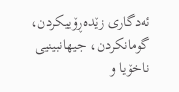ئه‌دگارى زێده‌ڕۆييكردن، گومانكردن، جيهانبينیى ناخۆيا و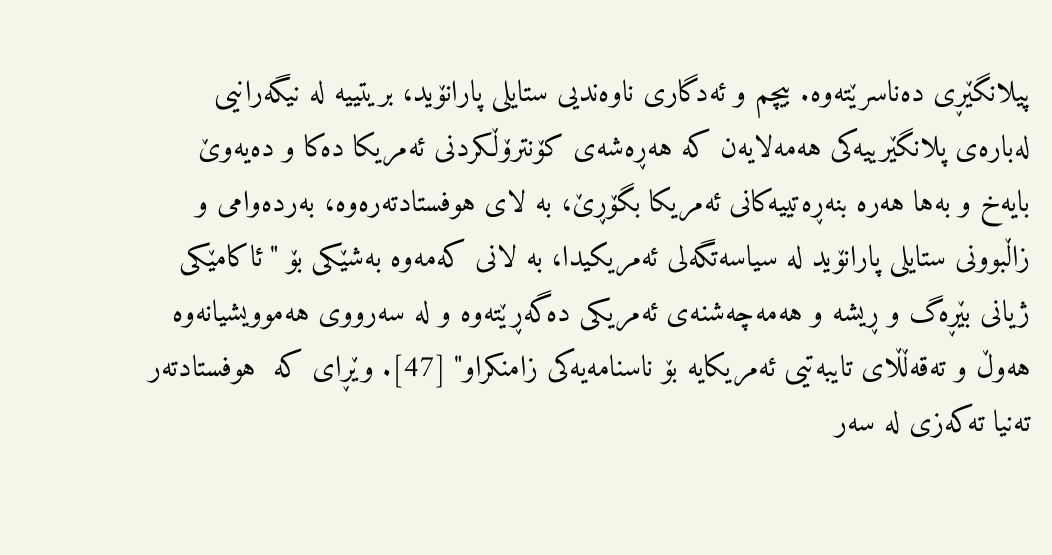پيلانگێڕى ده‌ناسرێته‌وه‌. بيچم و ئه‌دگارى ناوه‌نديى ستايلى پارانۆيد، بريتييه‌ له‌ نيگه‌رانيى له‌باره‌ى پلانگێرييه‌كى هه‌مه‌لايه‌ن كه‌ هه‌ڕه‌شه‌ى كۆنترۆڵكردنى ئه‌مريكا ده‌كا و ده‌يه‌وێ بايه‌خ و به‌ها هه‌ره‌ بنه‌ڕه‌تييه‌كانى ئه‌مريكا بگۆڕێ، به ‌لاى هوفستادته‌ره‌وه‌، به‌رده‌وامى و زاڵبوونى ستايلى پارانۆيد له‌ سياسه‌تگه‌لى ئه‌مريكيدا، به ‌لانى كه‌مه‌وه‌ به‌شێكى بۆ "ئاكامێكى ژيانى بێڕه‌گ و ڕيشه ‌و هه‌مه‌چه‌شنه‌ى ئه‌مريكى ده‌گه‌ڕێته‌وه‌ و له ‌سه‌رووى هه‌موویشيانه‌وه‌ هه‌وڵ و ته‌قه‌ڵڵاى تايبه‌تيى ئه‌مريكايه‌ بۆ ناسنامه‌يه‌كى زامنكراو" [47]. وێڕاى كه‌  هوفستادته‌ر ته‌نيا ته‌كه‌زى له‌ سه‌ر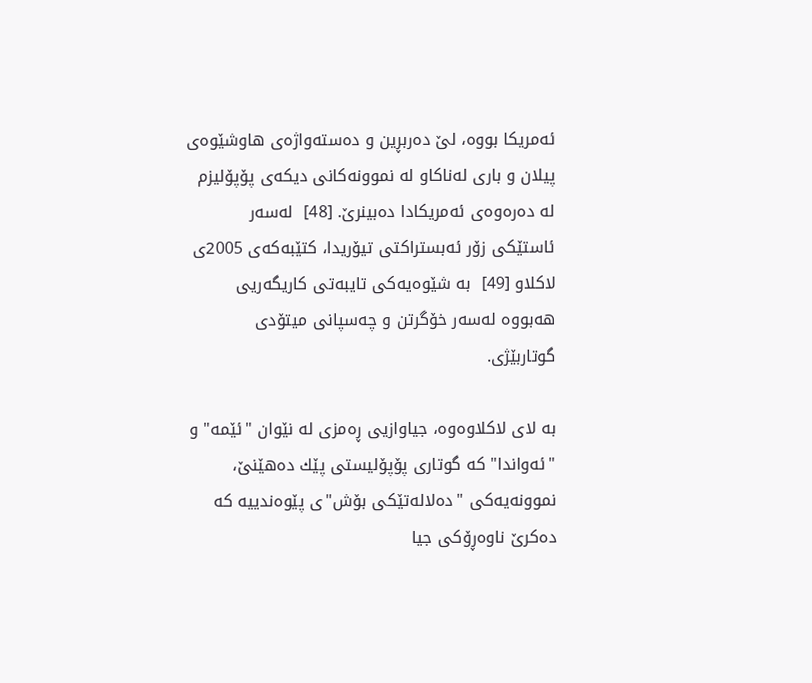ئه‌مريكا بووه‌‌، لێ ده‌ربڕين و ده‌سته‌واژه‌ى هاوشێوه‌ى پيلان و بارى له‌ناكاو له‌ نموونه‌كانى ديكه‌ى پۆپۆليزم له‌ ده‌ره‌وه‌ى ئه‌مريكادا ده‌بينرێ. [48]  له‌سه‌ر ئاستێكى زۆر ئه‌بستراكتى تيۆريدا، كتێبه‌كه‌ى 2005ى لاكلاو [49]  به‌ شێوه‌يه‌كى تايبه‌تى كاريگه‌ریى هه‌بووه‌ له‌سه‌ر خۆگرتن و چه‌سپانى ميتۆدى گوتاربێژى.

به‌ لاى لاكلاوه‌وه‌، جياوازيى ڕه‌مزى له ‌نێوان "ئێمه‌" و "ئه‌واندا" كه‌ گوتارى پۆپۆليستى پێك ده‌هێنێ، نموونه‌يه‌كى "ده‌لاله‌تێكى بۆش"ى پێوه‌ندييه‌ كه‌ ده‌كرێ ناوه‌ڕۆكى جيا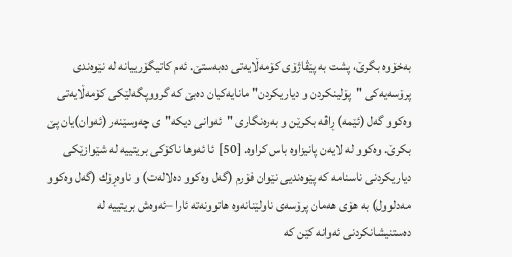به‌خۆوه‌ بگرێ، پشت به‌ پێڤاژۆى كۆمه‌ڵايه‌تى ده‌به‌ستێ. ئه‌م كاتيگۆريیانه‌ له‌ نێوه‌ند‌ى پرۆسه‌يه‌كى "پۆلينكردن و دياريكردن" مانايه‌كيان ده‌بێ كه‌ گرووپگه‌لێكى كۆمه‌ڵايه‌تى  وه‌كوو گه‌ل (ئێمه‌) ڕاڤه‌ بكرێن و به‌ره‌نگارى "ئه‌وانى ديكه‌"ى چه‌وسێنه‌ر (ئه‌وان)يان پێ بكرێ‌. وه‌كوو له ‌لايه‌ن پانيزاوه‌ باس كراوه‌. [50]  ئا ئه‌وها ناكۆكى بريتييه‌ له‌ شێوازێكى دياريكردنى ناسنامه‌ كه‌ پێوه‌نديى نێوان فۆرم (گه‌ل وه‌كوو ده‌لاله‌ت) و ناوه‌ڕۆك (گه‌ل وه‌كوو مه‌دلوول) به‌ هۆى هه‌مان پرۆسه‌ى ناولێنانه‌وه‌ هاتوونه‌ته‌ ئارا –ئه‌وه‌ش بريتييه‌ له‌ ده‌ستنيشانكردنى ئه‌وانه‌ كێن كه‌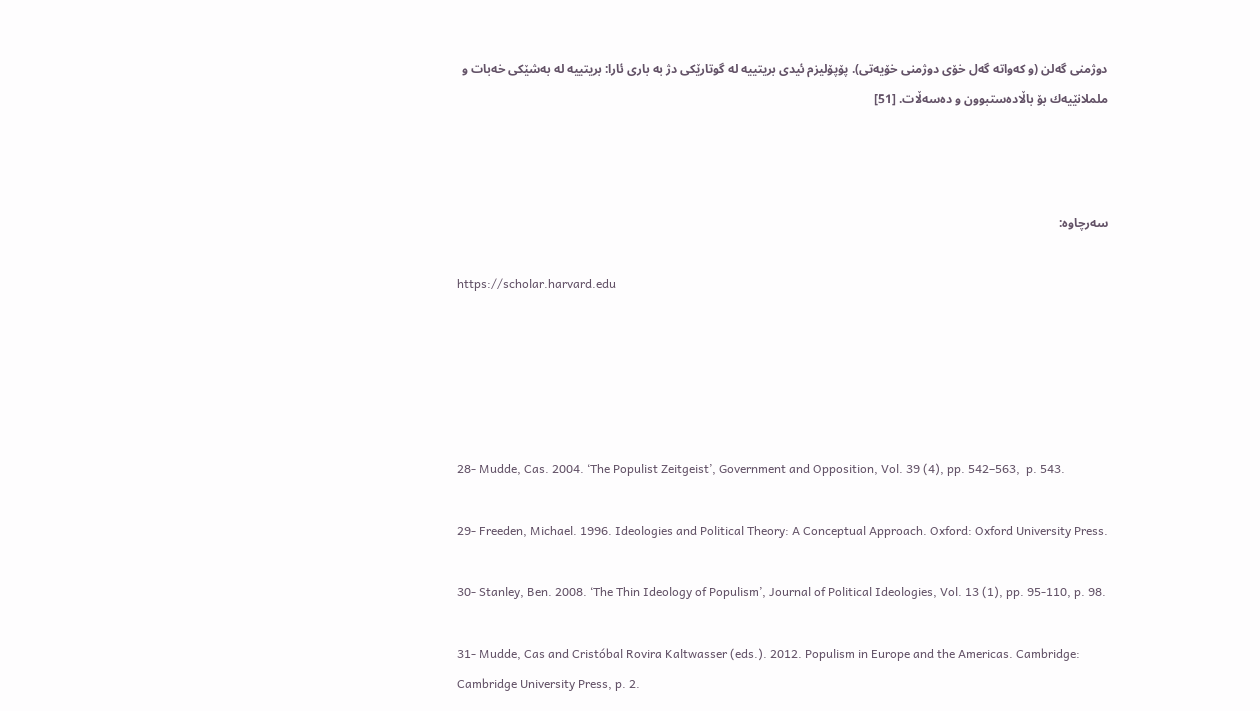دوژمنى گه‌لن (و كه‌واته‌ گه‌ل خۆى دوژمنى خۆيه‌تى). پۆپۆليزم ئيدى بريتييه‌ له‌ گوتارێكى دژ به‌ بارى ئارا: بريتييه‌ له‌ به‌شێكى خه‌بات و ململانێيه‌ك بۆ باڵاده‌ستبوون و ده‌سه‌ڵات. [51]



سەرچاوە:

https://scholar.harvard.edu





28- Mudde, Cas. 2004. ‘The Populist Zeitgeist’, Government and Opposition, Vol. 39 (4), pp. 542–563,  p. 543.

29- Freeden, Michael. 1996. Ideologies and Political Theory: A Conceptual Approach. Oxford: Oxford University Press.

30- Stanley, Ben. 2008. ‘The Thin Ideology of Populism’, Journal of Political Ideologies, Vol. 13 (1), pp. 95-110, p. 98.

31- Mudde, Cas and Cristóbal Rovira Kaltwasser (eds.). 2012. Populism in Europe and the Americas. Cambridge: Cambridge University Press, p. 2.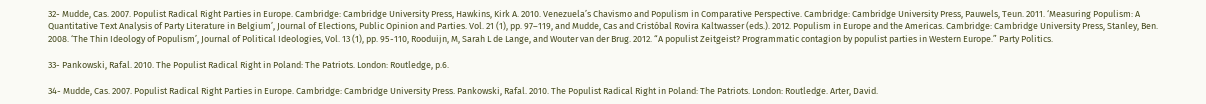32- Mudde, Cas. 2007. Populist Radical Right Parties in Europe. Cambridge: Cambridge University Press, Hawkins, Kirk A. 2010. Venezuela’s Chavismo and Populism in Comparative Perspective. Cambridge: Cambridge University Press, Pauwels, Teun. 2011. ‘Measuring Populism: A Quantitative Text Analysis of Party Literature in Belgium’, Journal of Elections, Public Opinion and Parties. Vol. 21 (1), pp. 97–119, and Mudde, Cas and Cristóbal Rovira Kaltwasser (eds.). 2012. Populism in Europe and the Americas. Cambridge: Cambridge University Press, Stanley, Ben. 2008. ‘The Thin Ideology of Populism’, Journal of Political Ideologies, Vol. 13 (1), pp. 95-110, Rooduijn, M, Sarah L de Lange, and Wouter van der Brug. 2012. “A populist Zeitgeist? Programmatic contagion by populist parties in Western Europe.” Party Politics.

33- Pankowski, Rafal. 2010. The Populist Radical Right in Poland: The Patriots. London: Routledge, p.6.

34- Mudde, Cas. 2007. Populist Radical Right Parties in Europe. Cambridge: Cambridge University Press. Pankowski, Rafal. 2010. The Populist Radical Right in Poland: The Patriots. London: Routledge. Arter, David.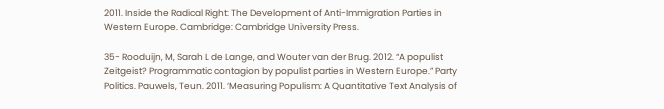2011. Inside the Radical Right: The Development of Anti-Immigration Parties in Western Europe. Cambridge: Cambridge University Press.

35- Rooduijn, M, Sarah L de Lange, and Wouter van der Brug. 2012. “A populist Zeitgeist? Programmatic contagion by populist parties in Western Europe.” Party Politics. Pauwels, Teun. 2011. ‘Measuring Populism: A Quantitative Text Analysis of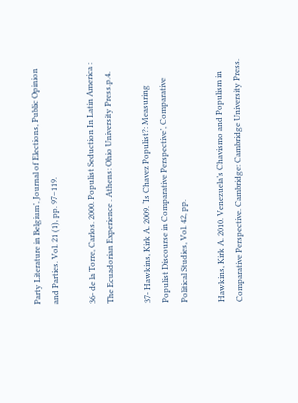Party Literature in Belgium’, Journal of Elections, Public Opinion and Parties. Vol. 21 (1), pp. 97–119.

36- de la Torre, Carlos. 2000. Populist Seduction In Latin America : The Ecuadorian Experience . Athens: Ohio University Press.p.4.

37- Hawkins, Kirk A. 2009. ‘Is Chavez Populist?: Measuring Populist Discourse in Comparative Perspective’, Comparative Political Studies, Vol. 42, pp.

Hawkins, Kirk A. 2010. Venezuela’s Chavismo and Populism in Comparative Perspective. Cambridge: Cambridge University Press.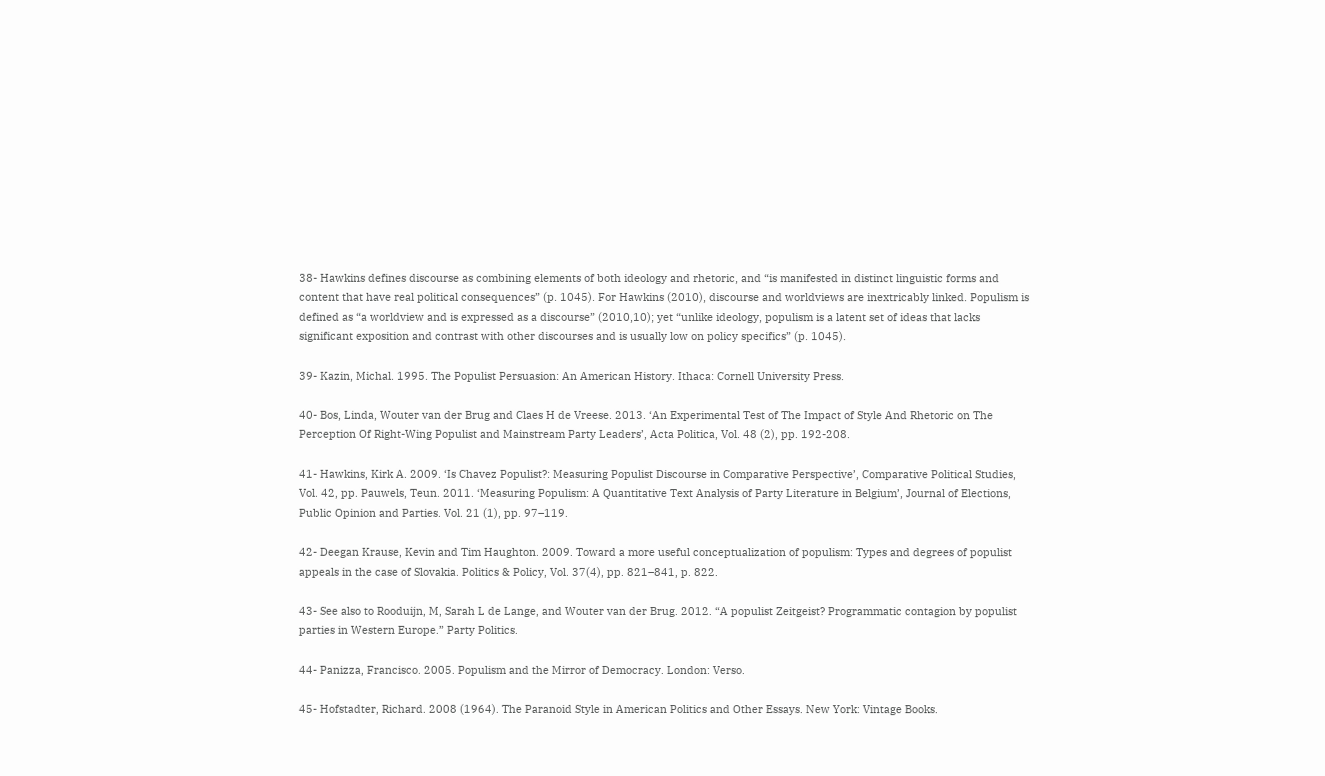38- Hawkins defines discourse as combining elements of both ideology and rhetoric, and “is manifested in distinct linguistic forms and content that have real political consequences” (p. 1045). For Hawkins (2010), discourse and worldviews are inextricably linked. Populism is defined as “a worldview and is expressed as a discourse” (2010,10); yet “unlike ideology, populism is a latent set of ideas that lacks significant exposition and contrast with other discourses and is usually low on policy specifics” (p. 1045).

39- Kazin, Michal. 1995. The Populist Persuasion: An American History. Ithaca: Cornell University Press.

40- Bos, Linda, Wouter van der Brug and Claes H de Vreese. 2013. ‘An Experimental Test of The Impact of Style And Rhetoric on The Perception Of Right-Wing Populist and Mainstream Party Leaders’, Acta Politica, Vol. 48 (2), pp. 192-208.

41- Hawkins, Kirk A. 2009. ‘Is Chavez Populist?: Measuring Populist Discourse in Comparative Perspective’, Comparative Political Studies, Vol. 42, pp. Pauwels, Teun. 2011. ‘Measuring Populism: A Quantitative Text Analysis of Party Literature in Belgium’, Journal of Elections, Public Opinion and Parties. Vol. 21 (1), pp. 97–119.

42- Deegan Krause, Kevin and Tim Haughton. 2009. Toward a more useful conceptualization of populism: Types and degrees of populist appeals in the case of Slovakia. Politics & Policy, Vol. 37(4), pp. 821–841, p. 822.

43- See also to Rooduijn, M, Sarah L de Lange, and Wouter van der Brug. 2012. “A populist Zeitgeist? Programmatic contagion by populist parties in Western Europe.” Party Politics.

44- Panizza, Francisco. 2005. Populism and the Mirror of Democracy. London: Verso.

45- Hofstadter, Richard. 2008 (1964). The Paranoid Style in American Politics and Other Essays. New York: Vintage Books.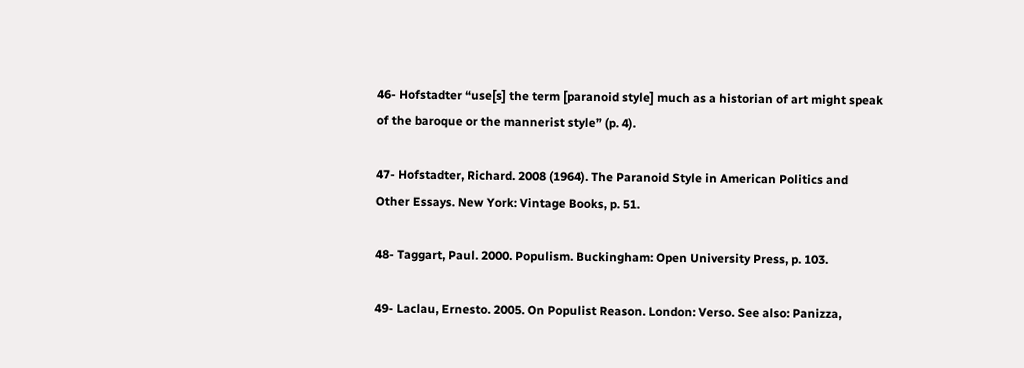46- Hofstadter “use[s] the term [paranoid style] much as a historian of art might speak of the baroque or the mannerist style” (p. 4).

47- Hofstadter, Richard. 2008 (1964). The Paranoid Style in American Politics and Other Essays. New York: Vintage Books, p. 51.

48- Taggart, Paul. 2000. Populism. Buckingham: Open University Press, p. 103.

49- Laclau, Ernesto. 2005. On Populist Reason. London: Verso. See also: Panizza,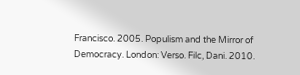Francisco. 2005. Populism and the Mirror of Democracy. London: Verso. Filc, Dani. 2010.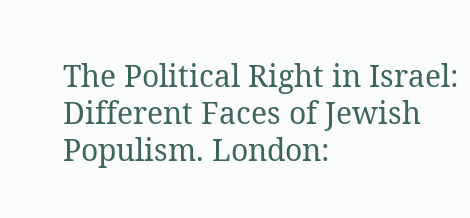The Political Right in Israel: Different Faces of Jewish Populism. London: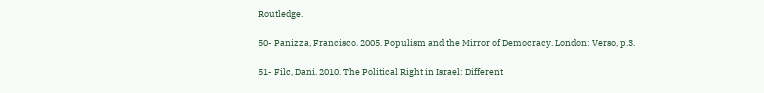Routledge.

50- Panizza, Francisco. 2005. Populism and the Mirror of Democracy. London: Verso, p.3.

51- Filc, Dani. 2010. The Political Right in Israel: Different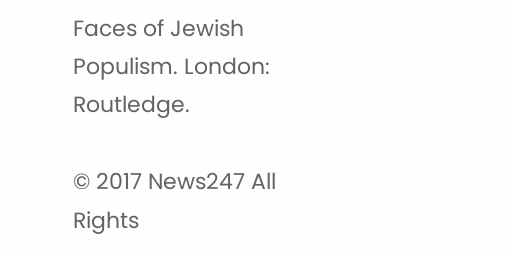Faces of Jewish Populism. London: Routledge.

© 2017 News247 All Rights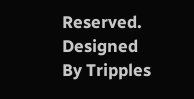Reserved. Designed By Tripples